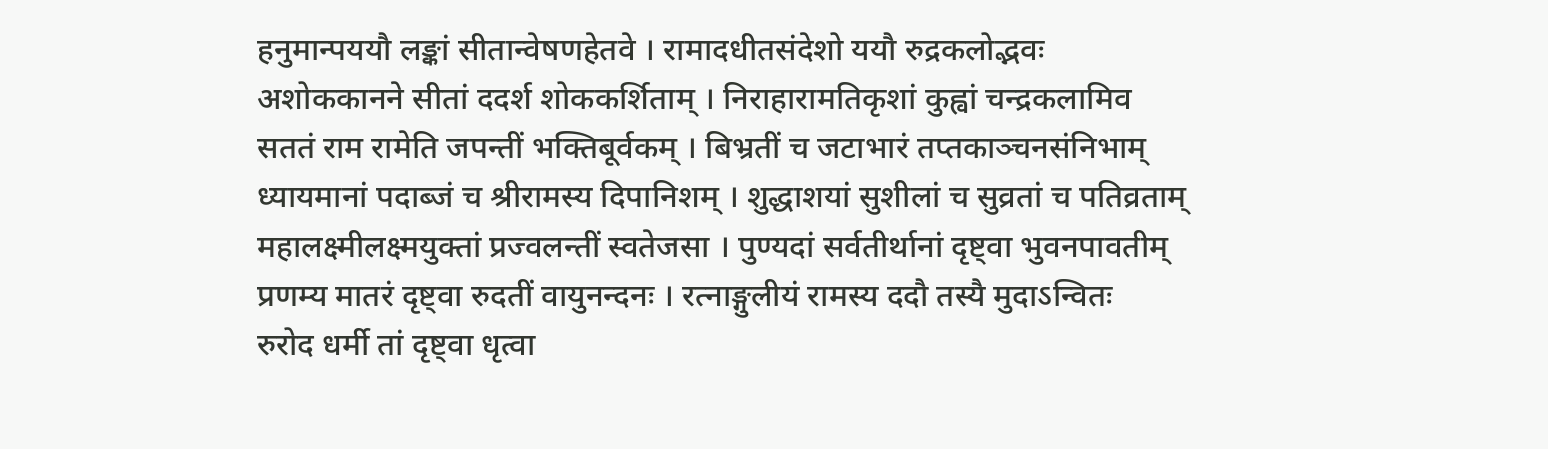हनुमान्पययौ लङ्कां सीतान्वेषणहेतवे । रामादधीतसंदेशो ययौ रुद्रकलोद्भवः
अशोककानने सीतां ददर्श शोककर्शिताम् । निराहारामतिकृशां कुह्वां चन्द्रकलामिव
सततं राम रामेति जपन्तीं भक्तिबूर्वकम् । बिभ्रतीं च जटाभारं तप्तकाञ्चनसंनिभाम्
ध्यायमानां पदाब्जं च श्रीरामस्य दिपानिशम् । शुद्धाशयां सुशीलां च सुव्रतां च पतिव्रताम्
महालक्ष्मीलक्ष्मयुक्तां प्रज्वलन्तीं स्वतेजसा । पुण्यदां सर्वतीर्थानां दृष्ट्वा भुवनपावतीम्
प्रणम्य मातरं दृष्ट्वा रुदतीं वायुनन्दनः । रत्नाङ्गुलीयं रामस्य ददौ तस्यै मुदाऽन्वितः
रुरोद धर्मी तां दृष्ट्वा धृत्वा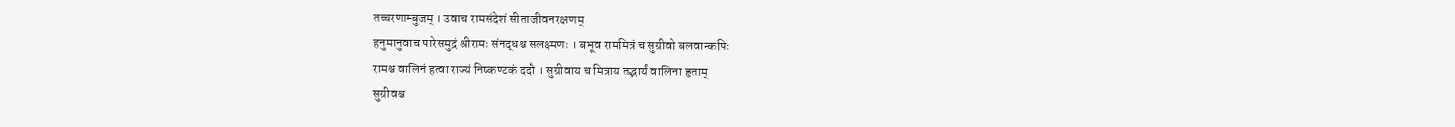तच्चरणाम्बुजम् । उवाच रामसंदेशं सीताजीवनरक्षणम्
हनुमानुवाच पारेसमुद्रं श्रीरामः संनद्धश्च सलक्ष्मणः । बभूव राममित्रं च सुग्रीवो बलवान्कपिः
रामश्च वालिनं हत्वा राज्यं निष्कण्टकं ददौ । सुग्रीवाय च मित्राय तद्भार्यं वालिना हृताम्
सुग्रीवश्च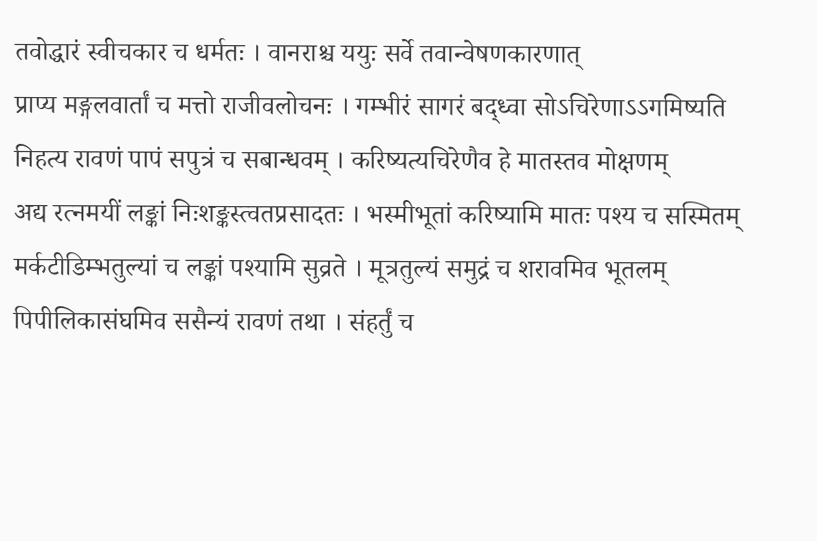तवोद्धारं स्वीचकार च धर्मतः । वानराश्च ययुः सर्वे तवान्वेषणकारणात्
प्राप्य मङ्गलवार्तां च मत्तो राजीवलोचनः । गम्भीरं सागरं बद्ध्वा सोऽचिरेणाऽऽगमिष्यति
निहत्य रावणं पापं सपुत्रं च सबान्धवम् । करिष्यत्यचिरेणैव हे मातस्तव मोक्षणम्
अद्य रत्नमयीं लङ्कां निःशङ्कस्त्वतप्रसादतः । भस्मीभूतां करिष्यामि मातः पश्य च सस्मितम्
मर्कटीडिम्भतुल्यां च लङ्कां पश्यामि सुव्रते । मूत्रतुल्यं समुद्रं च शरावमिव भूतलम्
पिपीलिकासंघमिव ससैन्यं रावणं तथा । संहर्तुं च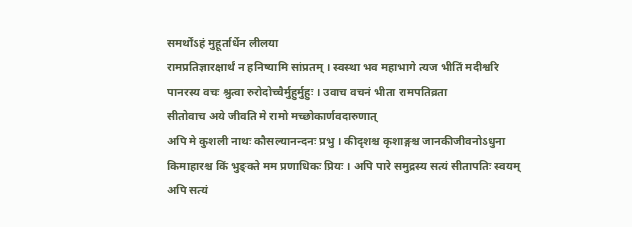समर्थोंऽहं मुहूर्तार्धेन लीलया
रामप्रतिज्ञारक्षार्थं न हनिष्यामि सांप्रतम् । स्वस्था भव महाभागे त्यज भीतिं मदीश्वरि
पानरस्य वचः श्रुत्वा रुरोदोच्चैर्मुहुर्मुहुः । उवाच वचनं भीता रामपतिव्रता
सीतोवाच अये जीवति मे रामो मच्छोकार्णवदारुणात्
अपि मे कुशली नाथः कौसल्यानन्दनः प्रभु । कीदृशश्च कृशाङ्गश्च जानकीजीवनोऽधुना
किमाहारश्च किं भुङ्क्ते मम प्रणाधिकः प्रियः । अपि पारे समुद्रस्य सत्यं सीतापतिः स्वयम्
अपि सत्यं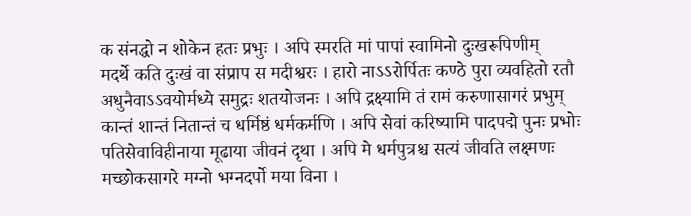क संनद्धो न शोकेन हतः प्रभुः । अपि स्मरति मां पापां स्वामिनो दुःखरूपिणीम्
मदर्थे कति दुःखं वा संप्राप स मदीश्वरः । हारो नाऽऽरोर्पितः कण्ठे पुरा व्यवहितो रतौ
अधुनैवाऽऽवयोर्मध्ये समुद्रः शतयोजनः । अपि द्रक्ष्यामि तं रामं करुणासागरं प्रभुम्
कान्तं शान्तं नितान्तं च धर्मिष्ठं धर्मकर्मणि । अपि सेवां करिष्यामि पादपद्मे पुनः प्रभोः
पतिसेवाविहीनाया मूढाया जीवनं दृथा । अपि मे धर्मपुत्रश्च सत्यं जीवति लक्ष्मणः
मच्छोकसागरे मग्नो भग्नदर्पो मया विना ।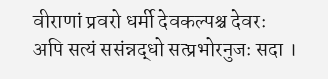वीराणां प्रवरो धर्मी देवकल्पश्च देवरः
अपि सत्यं ससंन्नद्धो सत्प्रभोरनुजः सदा ।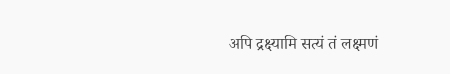अपि द्रक्ष्यामि सत्यं तं लक्ष्मणं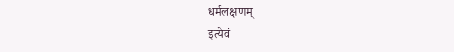धर्मलक्षणम्
इत्येवं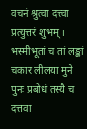वचनं श्रुत्वा दत्त्वा प्रत्युत्तरं शुभम् । भस्मीभूतां च तां लङ्कां चकार लीलया मुने
पुनः प्रबोधं तस्यै च दत्तवा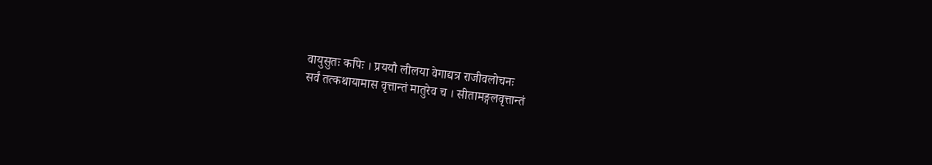वायुसुतः कपिः । प्रययौ लीलया वेगाद्यत्र राजीवलोचनः
सर्वं तत्कथायामास वृत्तान्तं मातुरेव च । सीतामङ्गलवृत्तान्तं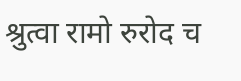श्रुत्वा रामो रुरोद च